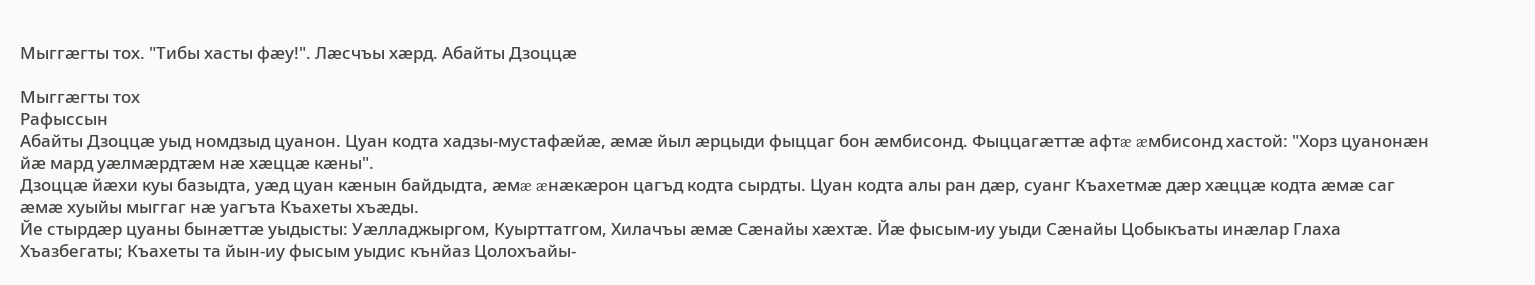Мыггæгты тох. "Тибы хасты фæу!". Лæсчъы хæрд. Абайты Дзоццæ

Мыггæгты тох
Рафыссын
Абайты Дзоццæ уыд номдзыд цуанон. Цуан кодта хадзы-мустафæйæ, æмæ йыл æрцыди фыццаг бон æмбисонд. Фыццагæттæ афтæ æмбисонд хастой: "Хорз цуанонæн йæ мард уæлмæрдтæм нæ хæццæ кæны".
Дзоццæ йæхи куы базыдта, уæд цуан кæнын байдыдта, æмæ æнæкæрон цагъд кодта сырдты. Цуан кодта алы ран дæр, суанг Къахетмæ дæр хæццæ кодта æмæ саг æмæ хуыйы мыггаг нæ уагъта Къахеты хъæды.
Йе стырдæр цуаны бынæттæ уыдысты: Уæлладжыргом, Куырттатгом, Хилачъы æмæ Сæнайы хæхтæ. Йæ фысым-иу уыди Сæнайы Цобыкъаты инæлар Глаха Хъазбегаты; Къахеты та йын-иу фысым уыдис кънйаз Цолохъайы-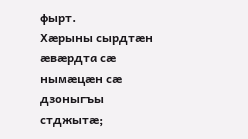фырт.
Хæрыны сырдтæн æвæрдта сæ нымæцæн сæ дзоныгъы стджытæ;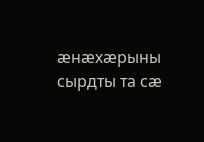æнæхæрыны сырдты та сæ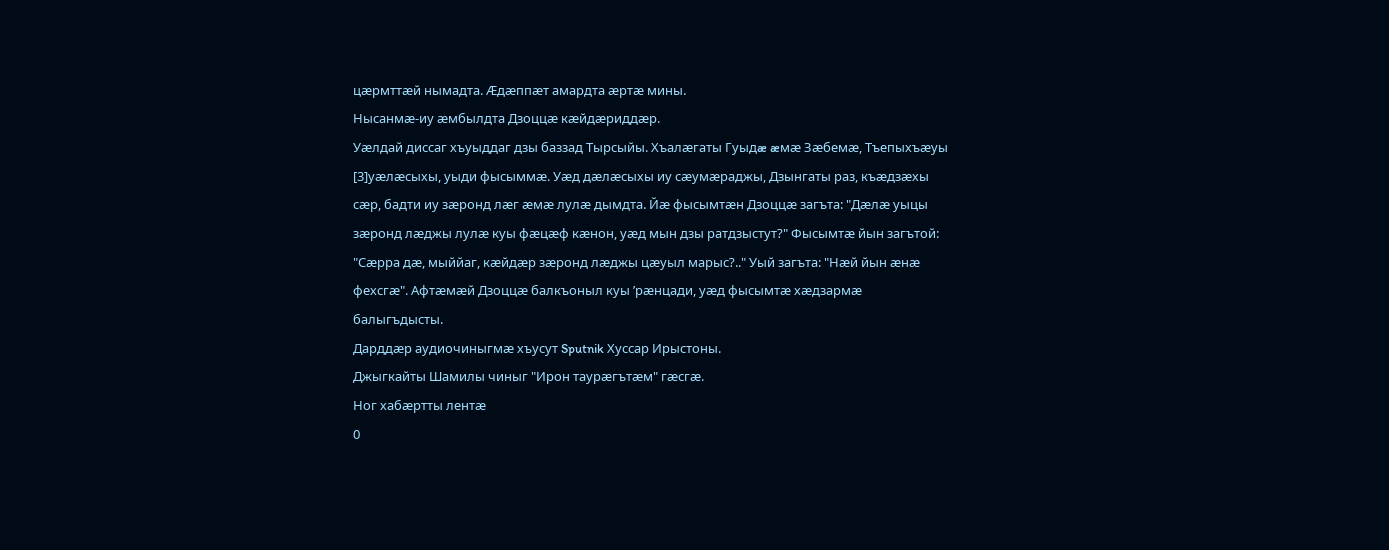цæрмттæй нымадта. Æдæппæт амардта æртæ мины.
Нысанмæ-иу æмбылдта Дзоццæ кæйдæриддæр.
Уæлдай диссаг хъуыддаг дзы баззад Тырсыйы. Хъалæгаты Гуыдæ æмæ Зæбемæ, Тъепыхъæуы [3]уæлæсыхы, уыди фысыммæ. Уæд дæлæсыхы иу сæумæраджы, Дзынгаты раз, къæдзæхы сæр, бадти иу зæронд лæг æмæ лулæ дымдта. Йæ фысымтæн Дзоццæ загъта: "Дæлæ уыцы зæронд лæджы лулæ куы фæцæф кæнон, уæд мын дзы ратдзыстут?" Фысымтæ йын загътой: "Сæрра дæ, мыййаг, кæйдæр зæронд лæджы цæуыл марыс?.." Уый загъта: "Нæй йын æнæ фехсгæ". Афтæмæй Дзоццæ балкъоныл куы ’рæнцади, уæд фысымтæ хæдзармæ балыгъдысты.
Дарддæр аудиочиныгмæ хъусут Sputnik Хуссар Ирыстоны.
Джыгкайты Шамилы чиныг "Ирон таурæгътæм" гæсгæ.
Ног хабӕртты лентӕ
0